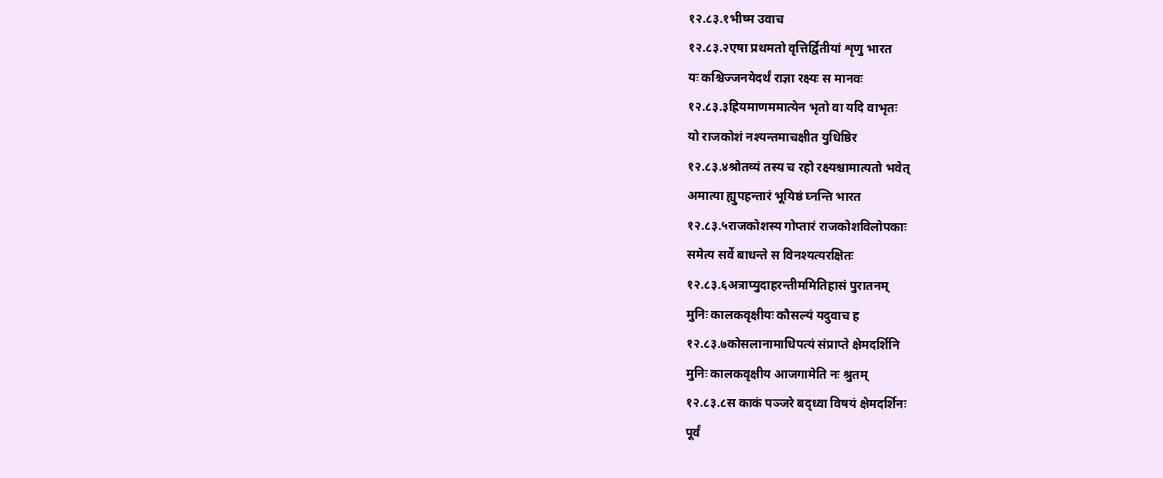१२.८३.१भीष्म उवाच
१२.८३.२एषा प्रथमतो वृत्तिर्द्वितीयां शृणु भारत
यः कश्चिज्जनयेदर्थं राज्ञा रक्ष्यः स मानवः
१२.८३.३ह्रियमाणममात्येन भृतो वा यदि वाभृतः
यो राजकोशं नश्यन्तमाचक्षीत युधिष्ठिर
१२.८३.४श्रोतव्यं तस्य च रहो रक्ष्यश्चामात्यतो भवेत्
अमात्या ह्युपहन्तारं भूयिष्ठं घ्नन्ति भारत
१२.८३.५राजकोशस्य गोप्तारं राजकोशविलोपकाः
समेत्य सर्वे बाधन्ते स विनश्यत्यरक्षितः
१२.८३.६अत्राप्युदाहरन्तीममितिहासं पुरातनम्
मुनिः कालकवृक्षीयः कौसल्यं यदुवाच ह
१२.८३.७कोसलानामाधिपत्यं संप्राप्ते क्षेमदर्शिनि
मुनिः कालकवृक्षीय आजगामेति नः श्रुतम्
१२.८३.८स काकं पञ्जरे बद्ध्वा विषयं क्षेमदर्शिनः
पूर्वं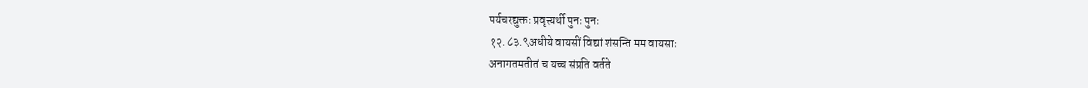पर्यचरद्युक्तः प्रवृत्त्यर्थी पुनः पुनः
१२.८३.९अधीये वायसीं विद्यां शंसन्ति मम वायसाः
अनागतमतीतं च यच्च संप्रति वर्तते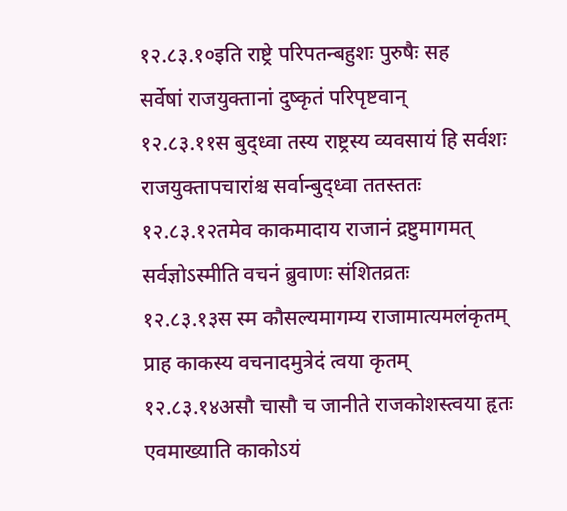१२.८३.१०इति राष्ट्रे परिपतन्बहुशः पुरुषैः सह
सर्वेषां राजयुक्तानां दुष्कृतं परिपृष्टवान्
१२.८३.११स बुद्ध्वा तस्य राष्ट्रस्य व्यवसायं हि सर्वशः
राजयुक्तापचारांश्च सर्वान्बुद्ध्वा ततस्ततः
१२.८३.१२तमेव काकमादाय राजानं द्रष्टुमागमत्
सर्वज्ञोऽस्मीति वचनं ब्रुवाणः संशितव्रतः
१२.८३.१३स स्म कौसल्यमागम्य राजामात्यमलंकृतम्
प्राह काकस्य वचनादमुत्रेदं त्वया कृतम्
१२.८३.१४असौ चासौ च जानीते राजकोशस्त्वया हृतः
एवमाख्याति काकोऽयं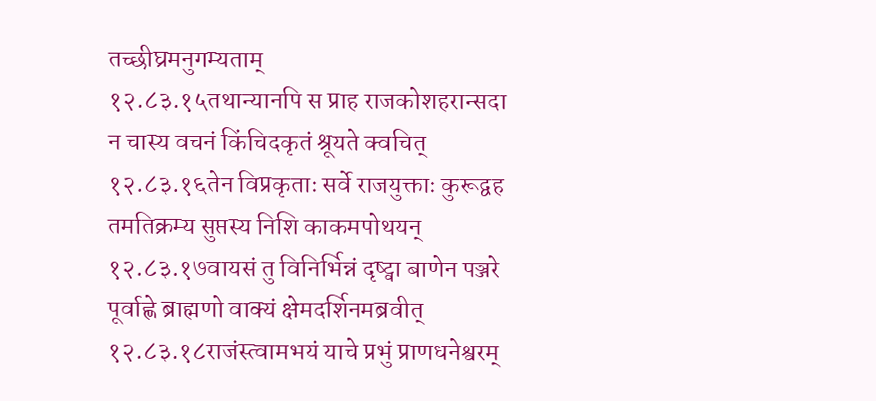तच्छीघ्रमनुगम्यताम्
१२.८३.१५तथान्यानपि स प्राह राजकोशहरान्सदा
न चास्य वचनं किंचिदकृतं श्रूयते क्वचित्
१२.८३.१६तेन विप्रकृताः सर्वे राजयुक्ताः कुरूद्वह
तमतिक्रम्य सुप्तस्य निशि काकमपोथयन्
१२.८३.१७वायसं तु विनिर्भिन्नं दृष्ट्वा बाणेन पञ्जरे
पूर्वाह्णे ब्राह्मणो वाक्यं क्षेमदर्शिनमब्रवीत्
१२.८३.१८राजंस्त्वामभयं याचे प्रभुं प्राणधनेश्वरम्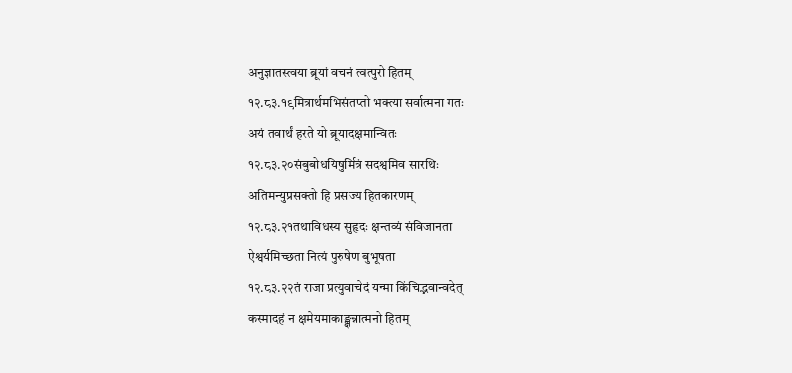अनुज्ञातस्त्वया ब्रूयां वचनं त्वत्पुरो हितम्
१२.८३.१९मित्रार्थमभिसंतप्तो भक्त्या सर्वात्मना गतः
अयं तवार्थं हरते यो ब्रूयादक्षमान्वितः
१२.८३.२०संबुबोधयिषुर्मित्रं सदश्वमिव सारथिः
अतिमन्युप्रसक्तो हि प्रसज्य हितकारणम्
१२.८३.२१तथाविधस्य सुहृदः क्षन्तव्यं संविजानता
ऐश्वर्यमिच्छता नित्यं पुरुषेण बुभूषता
१२.८३.२२तं राजा प्रत्युवाचेदं यन्मा किंचिद्भवान्वदेत्
कस्मादहं न क्षमेयमाकाङ्क्षन्नात्मनो हितम्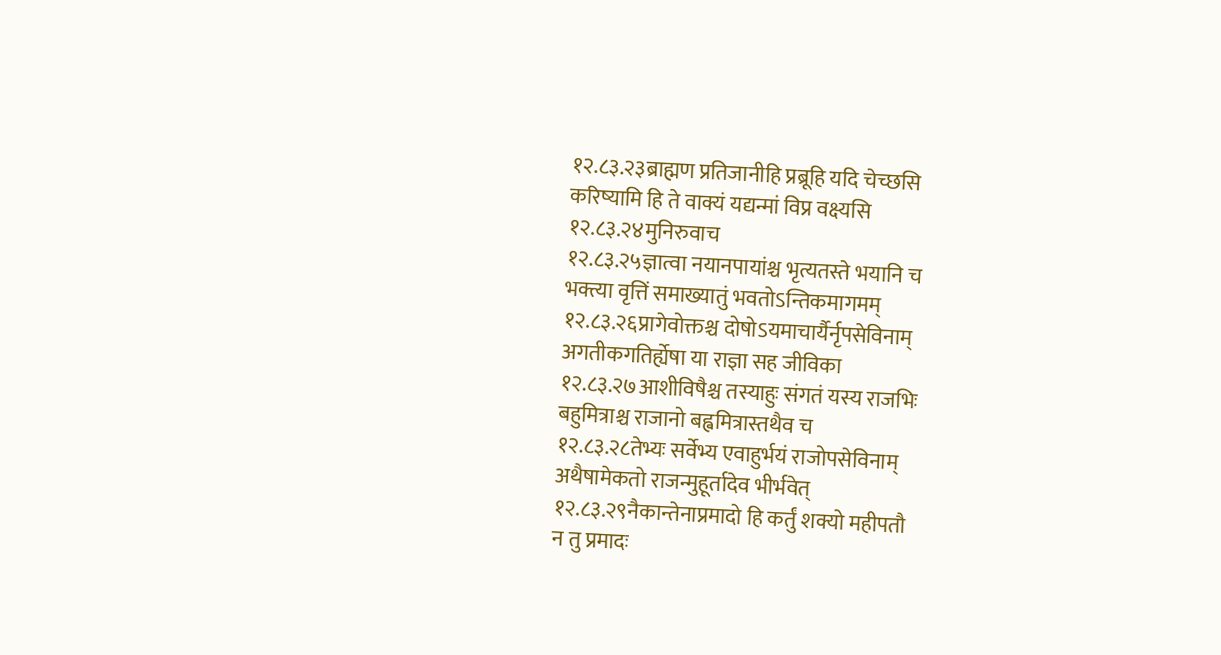१२.८३.२३ब्राह्मण प्रतिजानीहि प्रब्रूहि यदि चेच्छसि
करिष्यामि हि ते वाक्यं यद्यन्मां विप्र वक्ष्यसि
१२.८३.२४मुनिरुवाच
१२.८३.२५ज्ञात्वा नयानपायांश्च भृत्यतस्ते भयानि च
भक्त्या वृत्तिं समाख्यातुं भवतोऽन्तिकमागमम्
१२.८३.२६प्रागेवोक्तश्च दोषोऽयमाचार्यैर्नृपसेविनाम्
अगतीकगतिर्ह्येषा या राज्ञा सह जीविका
१२.८३.२७आशीविषैश्च तस्याहुः संगतं यस्य राजभिः
बहुमित्राश्च राजानो बह्वमित्रास्तथैव च
१२.८३.२८तेभ्यः सर्वेभ्य एवाहुर्भयं राजोपसेविनाम्
अथैषामेकतो राजन्मुहूर्तादेव भीर्भवेत्
१२.८३.२९नैकान्तेनाप्रमादो हि कर्तुं शक्यो महीपतौ
न तु प्रमादः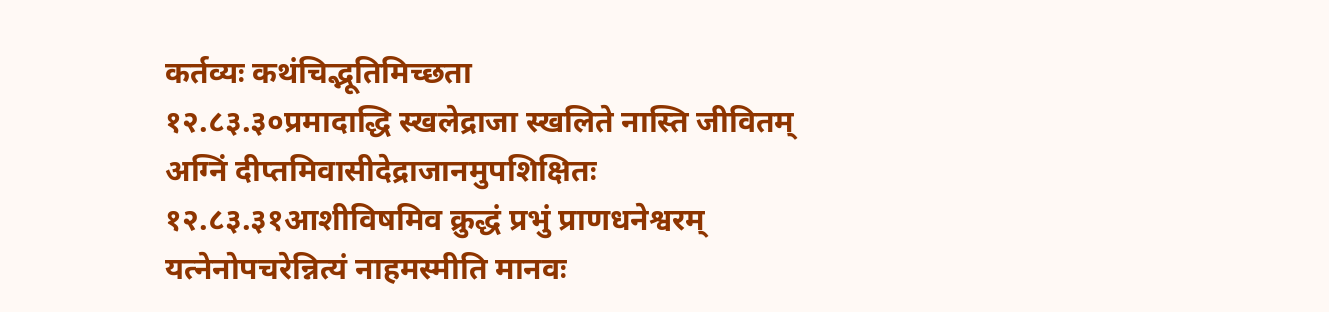कर्तव्यः कथंचिद्भूतिमिच्छता
१२.८३.३०प्रमादाद्धि स्खलेद्राजा स्खलिते नास्ति जीवितम्
अग्निं दीप्तमिवासीदेद्राजानमुपशिक्षितः
१२.८३.३१आशीविषमिव क्रुद्धं प्रभुं प्राणधनेश्वरम्
यत्नेनोपचरेन्नित्यं नाहमस्मीति मानवः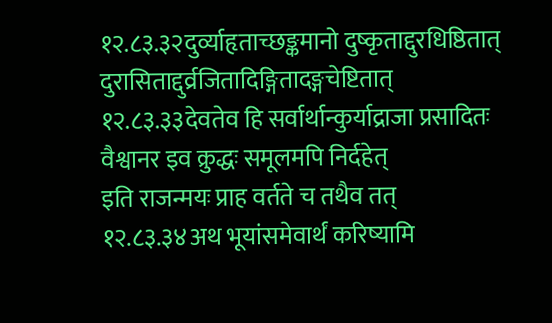१२.८३.३२दुर्व्याहृताच्छङ्कमानो दुष्कृताद्दुरधिष्ठितात्
दुरासिताद्दुर्व्रजितादिङ्गितादङ्गचेष्टितात्
१२.८३.३३देवतेव हि सर्वार्थान्कुर्याद्राजा प्रसादितः
वैश्वानर इव क्रुद्धः समूलमपि निर्दहेत्
इति राजन्मयः प्राह वर्तते च तथैव तत्
१२.८३.३४अथ भूयांसमेवार्थं करिष्यामि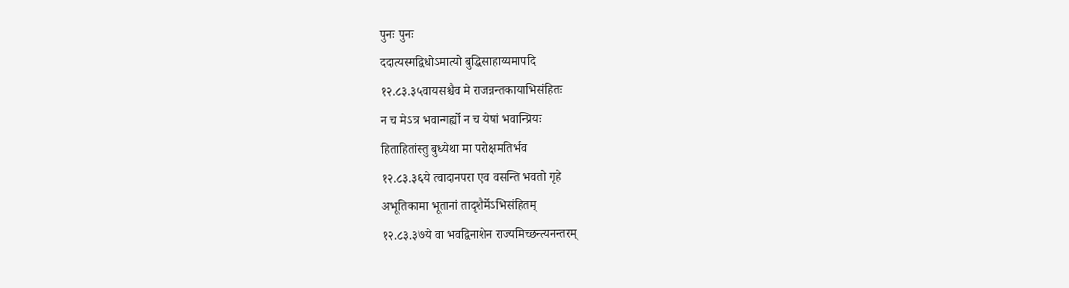पुनः पुनः
ददात्यस्मद्विधोऽमात्यो बुद्धिसाहाय्यमापदि
१२.८३.३५वायसश्चैव मे राजन्नन्तकायाभिसंहितः
न च मेऽत्र भवान्गर्ह्यो न च येषां भवान्प्रियः
हिताहितांस्तु बुध्येथा मा परोक्षमतिर्भव
१२.८३.३६ये त्वादानपरा एव वसन्ति भवतो गृहे
अभूतिकामा भूतानां तादृशैर्मेऽभिसंहितम्
१२.८३.३७ये वा भवद्विनाशेन राज्यमिच्छन्त्यनन्तरम्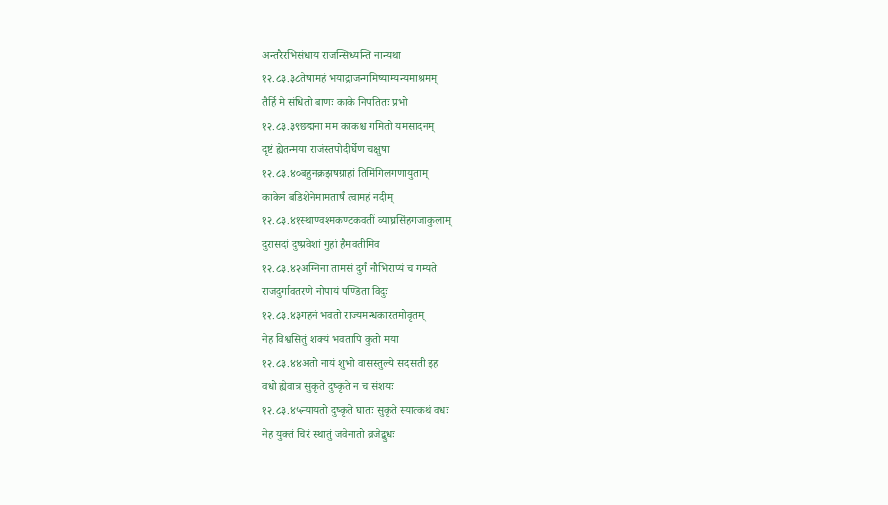अन्तरैरभिसंधाय राजन्सिध्यन्ति नान्यथा
१२.८३.३८तेषामहं भयाद्राजन्गमिष्याम्यन्यमाश्रमम्
तैर्हि मे संधितो बाणः काके निपतितः प्रभो
१२.८३.३९छद्मना मम काकश्च गमितो यमसादनम्
दृष्टं ह्येतन्मया राजंस्तपोदीर्घेण चक्षुषा
१२.८३.४०बहुनक्रझषग्राहां तिमिंगिलगणायुताम्
काकेन बडिशेनेमामतार्षं त्वामहं नदीम्
१२.८३.४१स्थाण्वश्मकण्टकवतीं व्याघ्रसिंहगजाकुलाम्
दुरासदां दुष्प्रवेशां गुहां हैमवतीमिव
१२.८३.४२अग्निना तामसं दुर्गं नौभिराप्यं च गम्यते
राजदुर्गावतरणे नोपायं पण्डिता विदुः
१२.८३.४३गहनं भवतो राज्यमन्धकारतमोवृतम्
नेह विश्वसितुं शक्यं भवतापि कुतो मया
१२.८३.४४अतो नायं शुभो वासस्तुल्ये सदसती इह
वधो ह्येवात्र सुकृते दुष्कृते न च संशयः
१२.८३.४५न्यायतो दुष्कृते घातः सुकृते स्यात्कथं वधः
नेह युक्तं चिरं स्थातुं जवेनातो व्रजेद्बुधः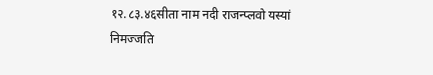१२.८३.४६सीता नाम नदी राजन्प्लवो यस्यां निमज्जति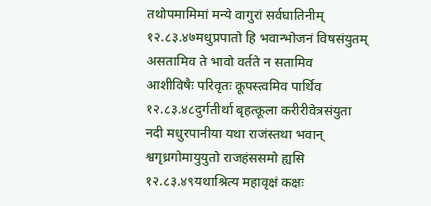तथोपमामिमां मन्ये वागुरां सर्वघातिनीम्
१२.८३.४७मधुप्रपातो हि भवान्भोजनं विषसंयुतम्
असतामिव ते भावो वर्तते न सतामिव
आशीविषैः परिवृतः कूपस्त्वमिव पार्थिव
१२.८३.४८दुर्गतीर्था बृहत्कूला करीरीवेत्रसंयुता
नदी मधुरपानीया यथा राजंस्तथा भवान्
श्वगृध्रगोमायुयुतो राजहंससमो ह्यसि
१२.८३.४९यथाश्रित्य महावृक्षं कक्षः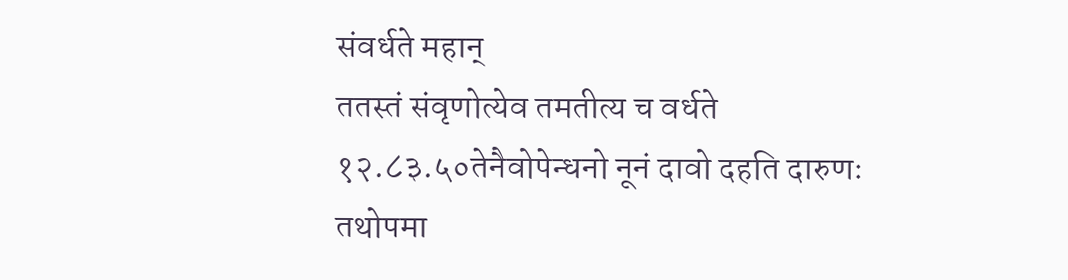संवर्धते महान्
ततस्तं संवृणोत्येव तमतीत्य च वर्धते
१२.८३.५०तेनैवोपेन्धनो नूनं दावो दहति दारुणः
तथोपमा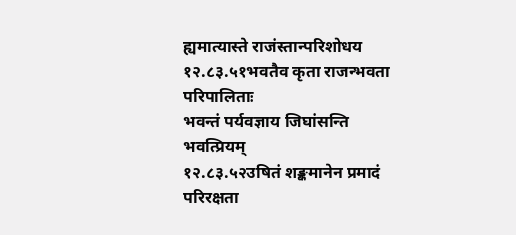ह्यमात्यास्ते राजंस्तान्परिशोधय
१२.८३.५१भवतैव कृता राजन्भवता परिपालिताः
भवन्तं पर्यवज्ञाय जिघांसन्ति भवत्प्रियम्
१२.८३.५२उषितं शङ्कमानेन प्रमादं परिरक्षता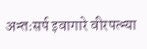अन्तःसर्प इवागारे वीरपत्न्या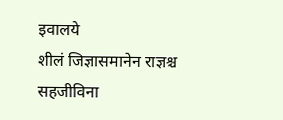इवालये
शीलं जिज्ञासमानेन राज्ञश्च सहजीविना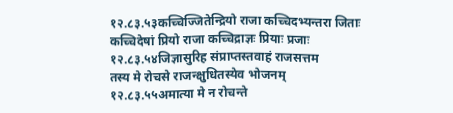१२.८३.५३कच्चिज्जितेन्द्रियो राजा कच्चिदभ्यन्तरा जिताः
कच्चिदेषां प्रियो राजा कच्चिद्राज्ञः प्रियाः प्रजाः
१२.८३.५४जिज्ञासुरिह संप्राप्तस्तवाहं राजसत्तम
तस्य मे रोचसे राजन्क्षुधितस्येव भोजनम्
१२.८३.५५अमात्या मे न रोचन्ते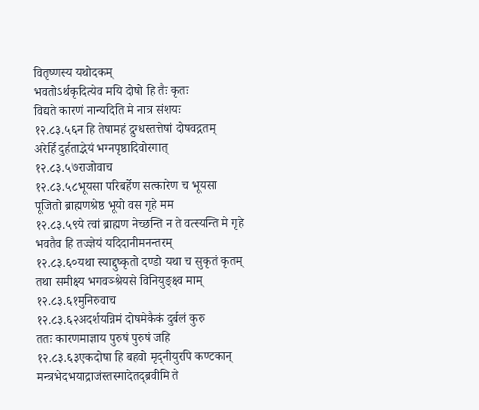वितृष्णस्य यथोदकम्
भवतोऽर्थकृदित्येव मयि दोषो हि तैः कृतः
विद्यते कारणं नान्यदिति मे नात्र संशयः
१२.८३.५६न हि तेषामहं द्रुग्धस्तत्तेषां दोषवद्गतम्
अरेर्हि दुर्हताद्भेयं भग्नपृष्ठादिवोरगात्
१२.८३.५७राजोवाच
१२.८३.५८भूयसा परिबर्हेण सत्कारेण च भूयसा
पूजितो ब्राह्मणश्रेष्ठ भूयो वस गृहे मम
१२.८३.५९ये त्वां ब्राह्मण नेच्छन्ति न ते वत्स्यन्ति मे गृहे
भवतैव हि तज्ज्ञेयं यदिदानीमनन्तरम्
१२.८३.६०यथा स्याद्दुष्कृतो दण्डो यथा च सुकृतं कृतम्
तथा समीक्ष्य भगवञ्श्रेयसे विनियुङ्क्ष्व माम्
१२.८३.६१मुनिरुवाच
१२.८३.६२अदर्शयन्निमं दोषमेकैकं दुर्बलं कुरु
ततः कारणमाज्ञाय पुरुषं पुरुषं जहि
१२.८३.६३एकदोषा हि बहवो मृद्नीयुरपि कण्टकान्
मन्त्रभेदभयाद्राजंस्तस्मादेतद्ब्रवीमि ते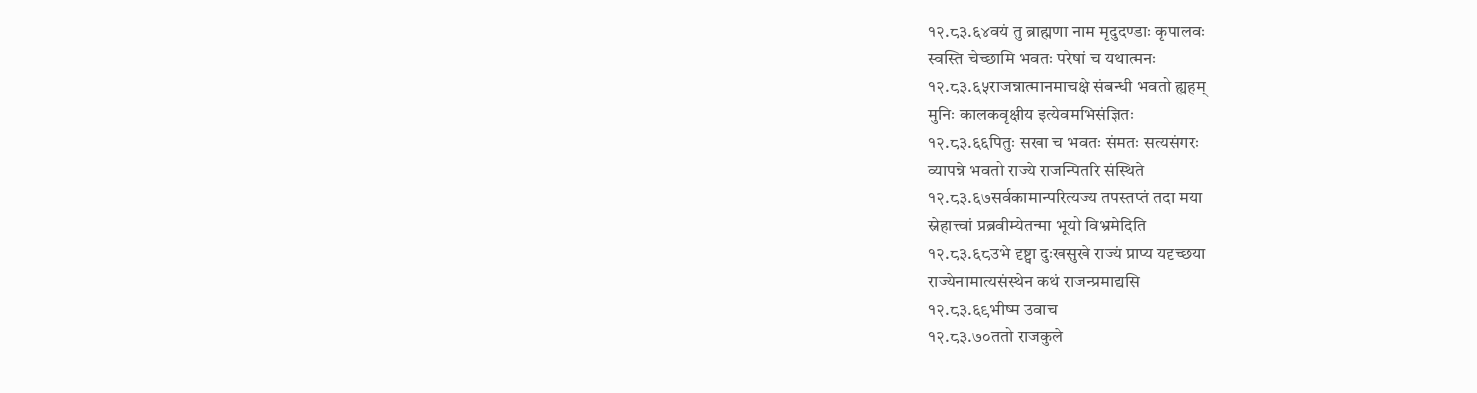१२.८३.६४वयं तु ब्राह्मणा नाम मृदुदण्डाः कृपालवः
स्वस्ति चेच्छामि भवतः परेषां च यथात्मनः
१२.८३.६५राजन्नात्मानमाचक्षे संबन्धी भवतो ह्यहम्
मुनिः कालकवृक्षीय इत्येवमभिसंज्ञितः
१२.८३.६६पितुः सखा च भवतः संमतः सत्यसंगरः
व्यापन्ने भवतो राज्ये राजन्पितरि संस्थिते
१२.८३.६७सर्वकामान्परित्यज्य तपस्तप्तं तदा मया
स्नेहात्त्वां प्रब्रवीम्येतन्मा भूयो विभ्रमेदिति
१२.८३.६८उभे दृष्ट्वा दुःखसुखे राज्यं प्राप्य यदृच्छया
राज्येनामात्यसंस्थेन कथं राजन्प्रमाद्यसि
१२.८३.६९भीष्म उवाच
१२.८३.७०ततो राजकुले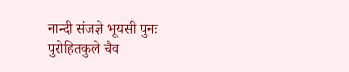नान्दी संजज्ञे भूयसी पुनः
पुरोहितकुले चैव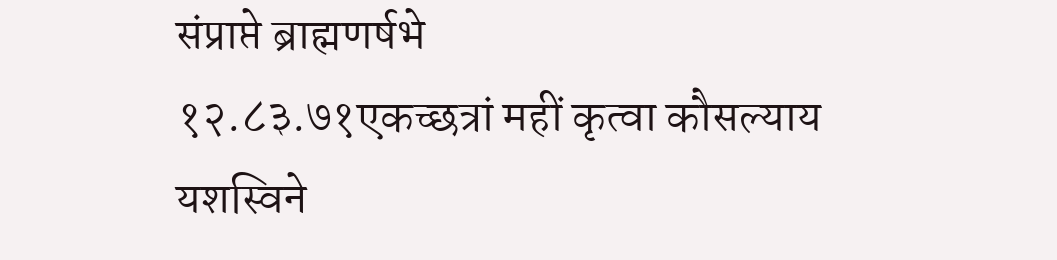संप्राप्ते ब्राह्मणर्षभे
१२.८३.७१एकच्छत्रां महीं कृत्वा कौसल्याय यशस्विने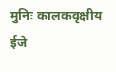मुनिः कालकवृक्षीय ईजे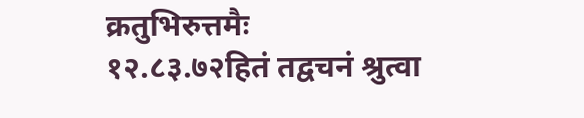क्रतुभिरुत्तमैः
१२.८३.७२हितं तद्वचनं श्रुत्वा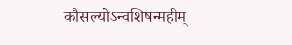कौसल्योऽन्वशिषन्महीम्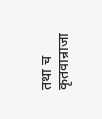तथा च कृतवान्राजा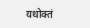यथोक्तं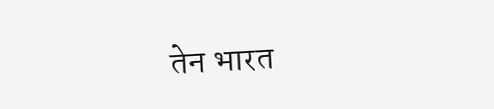तेन भारत